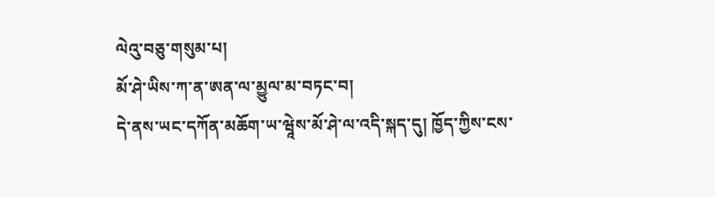ལེའུ་བཅུ་གསུམ་པ།
མོ་ཤེ་ཡིས་ཀ་ན་ཨན་ལ་མྱུལ་མ་བཏང་བ།
དེ་ནས་ཡང་དཀོན་མཆོག་ཡ་ཝཱེས་མོ་ཤེ་ལ་འདི་སྐད་དུ། ཁྱོད་ཀྱིས་ངས་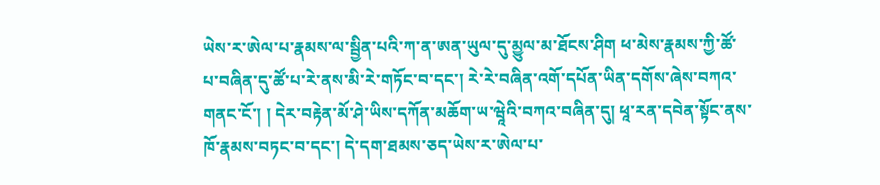ཡེས་ར་ཨེལ་པ་རྣམས་ལ་སྦྱིན་པའི་ཀ་ན་ཨན་ཡུལ་དུ་མྱུལ་མ་ཐོངས་ཤིག ཕ་མེས་རྣམས་ཀྱི་ཚོ་པ་བཞིན་དུ་ཚོ་པ་རེ་ནས་མི་རེ་གཏོང་བ་དང་། རེ་རེ་བཞིན་འགོ་དཔོན་ཡིན་དགོས་ཞེས་བཀའ་གནང་ངོ་། ། དེར་བརྟེན་མོ་ཤེ་ཡིས་དཀོན་མཆོག་ཡ་ཝཱེའི་བཀའ་བཞིན་དུ། ཕཱ་རན་དབེན་སྟོང་ནས་ཁོ་རྣམས་བཏང་བ་དང་། དེ་དག་ཐམས་ཅད་ཡེས་ར་ཨེལ་པ་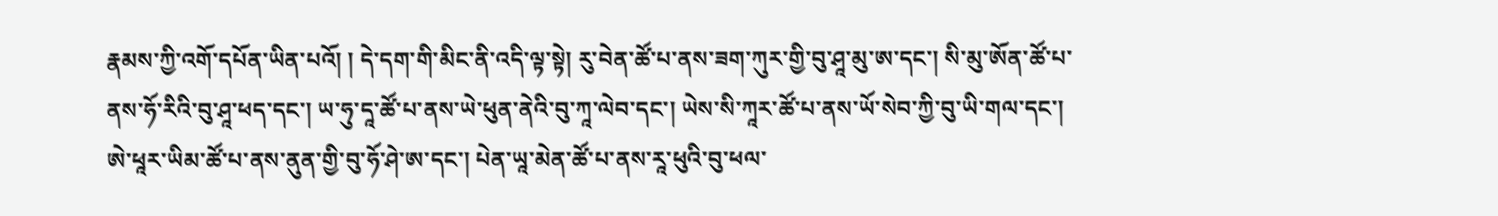རྣམས་ཀྱི་འགོ་དཔོན་ཡིན་པའོ། ། དེ་དག་གི་མིང་ནི་འདི་ལྟ་སྟེ། རུ་བེན་ཚོ་པ་ནས་ཟག་ཀུར་གྱི་བུ་ཤཱ་མུ་ཨ་དང་། སི་མུ་ཨོན་ཚོ་པ་ནས་ཧོ་རིའི་བུ་ཤཱ་ཕད་དང་། ཡ་ཧུ་དཱ་ཚོ་པ་ནས་ཡེ་ཕུན་ནེའི་བུ་ཀཱ་ལེབ་དང་། ཡེས་སི་ཀཱར་ཚོ་པ་ནས་ཡོ་སེབ་ཀྱི་བུ་ཡི་གལ་དང་། ཨེ་ཕཱར་ཡིམ་ཚོ་པ་ནས་ནུན་གྱི་བུ་ཧོ་ཤེ་ཨ་དང་། པེན་ཡཱ་མེན་ཚོ་པ་ནས་རཱ་ཕུའི་བུ་ཕལ་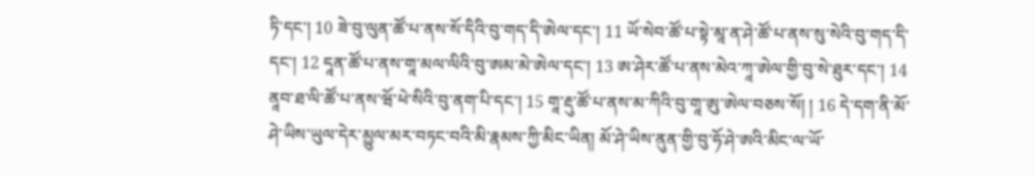ཏི་དང་། 10 ཟེ་བུ་ལུན་ཚོ་པ་ནས་སོ་དིའི་བུ་གད་དི་ཨེལ་དང་། 11 ཡོ་སེབ་ཚོ་པ་སྟེ་མཱ་ན་ཤེ་ཚོ་པ་ནས་སུ་སེའི་བུ་གད་དི་དང་། 12 དཱན་ཚོ་པ་ནས་གཱ་མལ་ལིའི་བུ་ཨམ་མེ་ཨེལ་དང་། 13 ཨ་ཤེར་ཚོ་པ་ནས་མེའ་ཀཱ་ཨེལ་གྱི་བུ་སེ་ཐུར་དང་། 14 ནཱབ་ཐ་ལི་ཚོ་པ་ནས་ཝོ་ཕེ་སིའི་བུ་ནག་པི་དང་། 15 གཱ་རྡུ་ཚོ་པ་ནས་མ་ཀིའི་བུ་གཱ་ཨུ་ཨེལ་བཅས་སོ། ། 16 དེ་དག་ནི་མོ་ཤེ་ཡིས་ཡུལ་དེར་མྱུལ་མར་བཏང་བའི་མི་རྣམས་ཀྱི་མིང་ཡིན། མོ་ཤེ་ཡིས་ནུན་གྱི་བུ་ཧོ་ཤེ་ཨའི་མིང་ལ་ཡོ་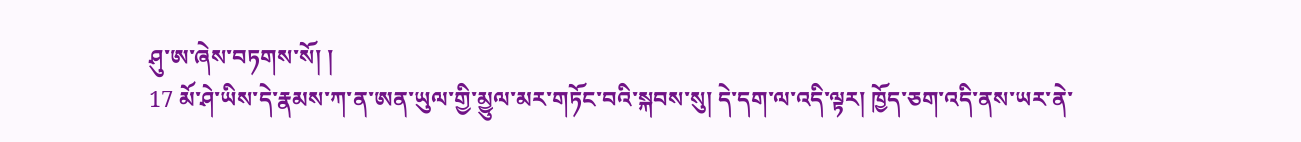ཤུ་ཨ་ཞེས་བཏགས་སོ། །
17 མོ་ཤེ་ཡིས་དེ་རྣམས་ཀ་ན་ཨན་ཡུལ་གྱི་མྱུལ་མར་གཏོང་བའི་སྐབས་སུ། དེ་དག་ལ་འདི་ལྟར། ཁྱོད་ཅག་འདི་ནས་ཡར་ནེ་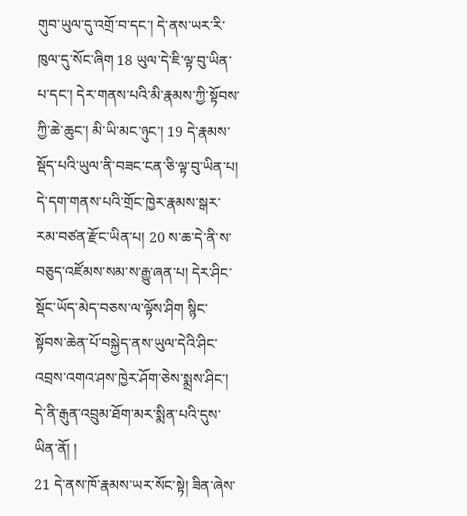གུབ་ཡུལ་དུ་འགྲོ་བ་དང་། དེ་ནས་ཡར་རི་ཁུལ་དུ་སོང་ཞིག 18 ཡུལ་དེ་ཇི་ལྟ་བུ་ཡིན་པ་དང་། དེར་གནས་པའི་མི་རྣམས་ཀྱི་སྟོབས་ཀྱི་ཆེ་ཆུང་། མི་ཡི་མང་ཉུང་། 19 དེ་རྣམས་སྡོད་པའི་ཡུལ་ནི་བཟང་ངན་ཅི་ལྟ་བུ་ཡིན་པ། དེ་དག་གནས་པའི་གྲོང་ཁྱེར་རྣམས་སྒར་རམ་བཙན་རྫོང་ཡིན་པ། 20 ས་ཆ་དེ་ནི་ས་བཅུད་འཛོམས་སམ་ས་རྒྱུ་ཞན་པ། དེར་ཤིང་སྡོང་ཡོད་མེད་བཅས་ལ་ལྟོས་ཤིག སྙིང་སྟོབས་ཆེན་པོ་བསྐྱེད་ནས་ཡུལ་དེའི་ཤིང་འབྲས་འགའ་ཤས་ཁྱེར་ཤོག་ཅེས་སྨྲས་ཤིང་། དེ་ནི་རྒུན་འབྲུམ་ཐོག་མར་སྨིན་པའི་དུས་ཡིན་ནོ། །
21 དེ་ནས་ཁོ་རྣམས་ཡར་སོང་སྟེ། ཟིན་ཞེས་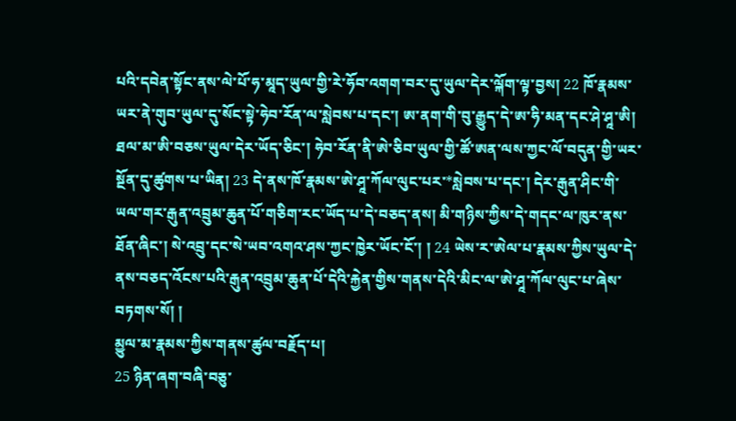པའི་དབེན་སྟོང་ནས་ལེ་པོ་ཧ་མཱད་ཡུལ་གྱི་རེ་ཧོབ་འགག་བར་དུ་ཡུལ་དེར་ལྐོག་ལྟ་བྱས། 22 ཁོ་རྣམས་ཡར་ནེ་གུབ་ཡུལ་དུ་སོང་སྟེ་ཧེབ་རོན་ལ་སླེབས་པ་དང་། ཨ་ནག་གི་བུ་རྒྱུད་དེ་ཨ་ཧི་མན་དང་ཤེ་ཤཱ་ཨི། ཐལ་མ་ཨི་བཅས་ཡུལ་དེར་ཡོད་ཅིང་། ཧེབ་རོན་ནི་ཨེ་ཅིབ་ཡུལ་གྱི་ཚོ་ཨན་ལས་ཀྱང་ལོ་བདུན་གྱི་ཡར་སྔོན་དུ་ཚུགས་པ་ཡིན། 23 དེ་ནས་ཁོ་རྣམས་ཨེ་ཤཱ་ཀོལ་ལུང་པར་*སླེབས་པ་དང་། དེར་རྒུན་ཤིང་གི་ཡལ་གར་རྒུན་འབྲུམ་ཆུན་པོ་གཅིག་རང་ཡོད་པ་དེ་བཅད་ནས། མི་གཉིས་ཀྱིས་དེ་གདང་ལ་ཁུར་ནས་ཐོན་ཞིང་། སེ་འབྲུ་དང་སེ་ཡབ་འགའ་ཤས་ཀྱང་ཁྱེར་ཡོང་ངོ་། ། 24 ཡེས་ར་ཨེལ་པ་རྣམས་ཀྱིས་ཡུལ་དེ་ནས་བཅད་འོངས་པའི་རྒུན་འབྲུམ་ཆུན་པོ་དེའི་རྐྱེན་གྱིས་གནས་དེའི་མིང་ལ་ཨེ་ཤཱ་ཀོལ་ལུང་པ་ཞེས་བཏགས་སོ། །
མྱུལ་མ་རྣམས་ཀྱིས་གནས་ཚུལ་བརྗོད་པ།
25 ཉིན་ཞག་བཞི་བཅུ་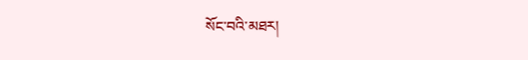སོང་བའི་མཐར།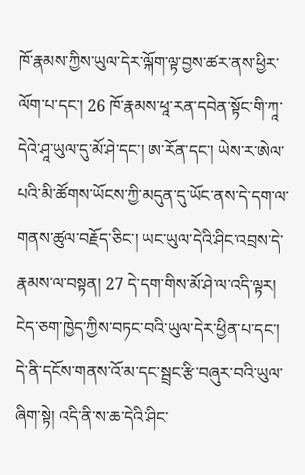ཁོ་རྣམས་ཀྱིས་ཡུལ་དེར་ལྐོག་ལྟ་བྱས་ཚར་ནས་ཕྱིར་ལོག་པ་དང་། 26 ཁོ་རྣམས་ཕཱ་རན་དབེན་སྟོང་གི་ཀཱ་དེའེ་ཤཱ་ཡུལ་དུ་མོ་ཤེ་དང་། ཨ་རོན་དང་། ཡེས་ར་ཨེལ་པའི་མི་ཚོགས་ཡོངས་ཀྱི་མདུན་དུ་ཡོང་ནས་དེ་དག་ལ་གནས་ཚུལ་བརྗོད་ཅིང་། ཡང་ཡུལ་དེའི་ཤིང་འབྲས་དེ་རྣམས་ལ་བསྟན། 27 དེ་དག་གིས་མོ་ཤེ་ལ་འདི་ལྟར། ངེད་ཅག་ཁྱེད་ཀྱིས་བཏང་བའི་ཡུལ་དེར་ཕྱིན་པ་དང་། དེ་ནི་དངོས་གནས་འོ་མ་དང་སྦྲང་རྩི་བཞུར་བའི་ཡུལ་ཞིག་སྟེ། འདི་ནི་ས་ཆ་དེའི་ཤིང་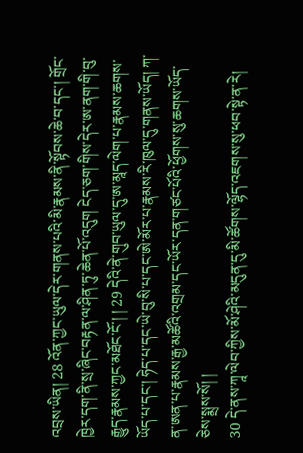འབྲས་ཡིན། 28 འོན་ཀྱང་ཡུལ་དེར་གནས་པའི་མི་རྣམས་ནི་སྟོབས་ཆེ་བ་དང་། གྲོང་ཁྱེར་དག་ནི་སྲ་ཞིང་བརྟན་ལ་ཤིན་ཏུ་ཆེན་པོ་འདུག ངེད་ཅག་གིས་དེར་ཨ་ནག་གི་བུ་རྒྱུད་རྣམས་ཀྱང་མཐོང་ངོ་། ། 29 དེའི་ནེ་གུབ་ཡུལ་དུ་ཨ་མཱད་ལེག་པ་རྣམས་ཆགས་ཡོད་པ་དང་། ཧེད་པ་དང་ཡེ་བུ་སི་པ་དང་ཨེ་མོར་པ་རྣམས་རི་ཁུལ་དུ་གནས་ཡོད། ཀ་ན་ཨན་པ་རྣམས་རྒྱ་མཚོའི་འགྲམ་དང་ཡོར་དན་གཙང་པོའི་ཕྱོགས་སུ་ཆགས་ཡོད་ཅེས་སྨྲས་སོ། །
30 དེ་ནས་ཀཱ་ལེབ་ཀྱིས་མོ་ཤེའི་མདུན་དུ་མི་ཚོགས་ལྷོད་འཇགས་སུ་ཕབ་སྟེ་ན་རེ།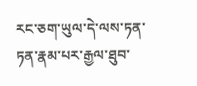རང་ཅག་ཡུལ་དེ་ལས་ཏན་ཏན་རྣམ་པར་རྒྱལ་ཐུབ་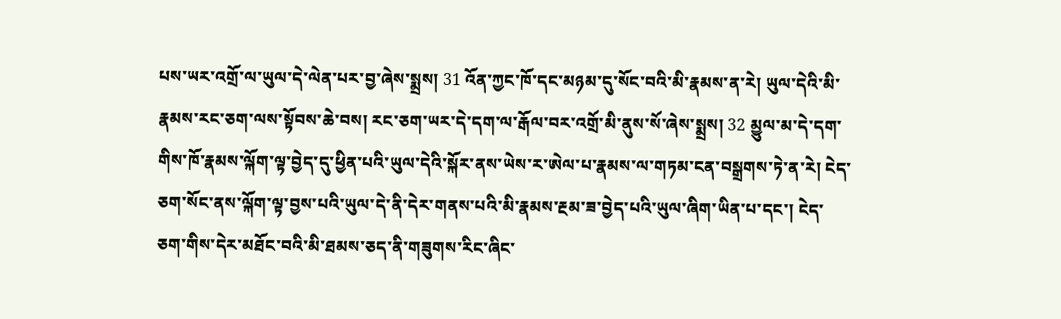པས་ཡར་འགྲོ་ལ་ཡུལ་དེ་ལེན་པར་བྱ་ཞེས་སྨྲས། 31 འོན་ཀྱང་ཁོ་དང་མཉམ་དུ་སོང་བའི་མི་རྣམས་ན་རེ། ཡུལ་དེའི་མི་རྣམས་རང་ཅག་ལས་སྟོབས་ཆེ་བས། རང་ཅག་ཡར་དེ་དག་ལ་རྒོལ་བར་འགྲོ་མི་ནུས་སོ་ཞེས་སྨྲས། 32 མྱུལ་མ་དེ་དག་གིས་ཁོ་རྣམས་ལྐོག་ལྟ་བྱེད་དུ་ཕྱིན་པའི་ཡུལ་དེའི་སྐོར་ནས་ཡེས་ར་ཨེལ་པ་རྣམས་ལ་གཏམ་ངན་བསྒྲགས་ཏེ་ན་རེ། ངེད་ཅག་སོང་ནས་ལྐོག་ལྟ་བྱས་པའི་ཡུལ་དེ་ནི་དེར་གནས་པའི་མི་རྣམས་རྔམ་ཟ་བྱེད་པའི་ཡུལ་ཞིག་ཡིན་པ་དང་། ངེད་ཅག་གིས་དེར་མཐོང་བའི་མི་ཐམས་ཅད་ནི་གཟུགས་རིང་ཞིང་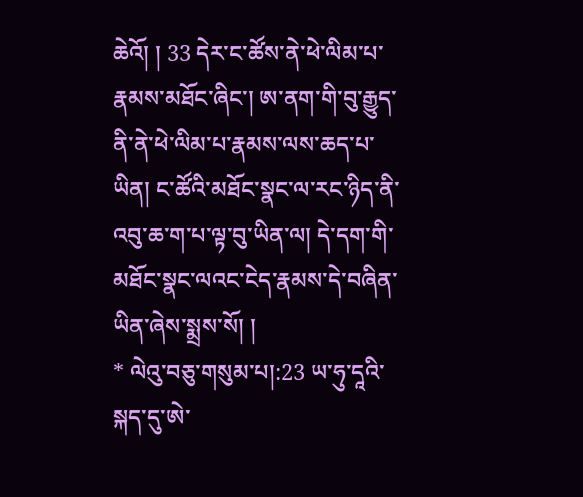ཆེའོ། ། 33 དེར་ང་ཚོས་ནེ་ཕེ་ལིམ་པ་རྣམས་མཐོང་ཞིང་། ཨ་ནག་གི་བུ་རྒྱུད་ནི་ནེ་ཕེ་ལིམ་པ་རྣམས་ལས་ཆད་པ་ཡིན། ང་ཚོའི་མཐོང་སྣང་ལ་རང་ཉིད་ནི་འབུ་ཆ་ག་པ་ལྟ་བུ་ཡིན་ལ། དེ་དག་གི་མཐོང་སྣང་ལའང་ངེད་རྣམས་དེ་བཞིན་ཡིན་ཞེས་སྨྲས་སོ། །
* ལེའུ་བཅུ་གསུམ་པ།:23 ཡ་ཧུ་དཱའི་སྐད་དུ་ཨེ་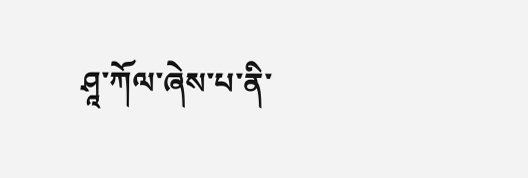ཤཱ་ཀོལ་ཞེས་པ་ནི་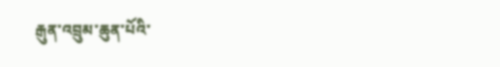རྒུན་འབྲུམ་ཆུན་པོའི་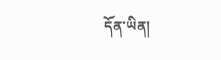དོན་ཡིན།